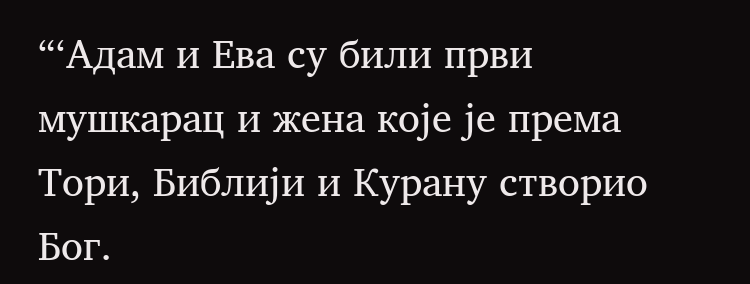“‘Адам и Ева су били први мушкарац и жена које је према Тори, Библији и Курану створио Бог.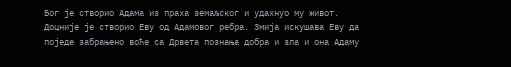Бог је створио Адама из праха земаљског и удахнуо му живот. Доцније је створио Еву од Адамовог ребра. Змија искушава Еву да поједе забрањено воће са Дрвета познања добра и зла и она Адаму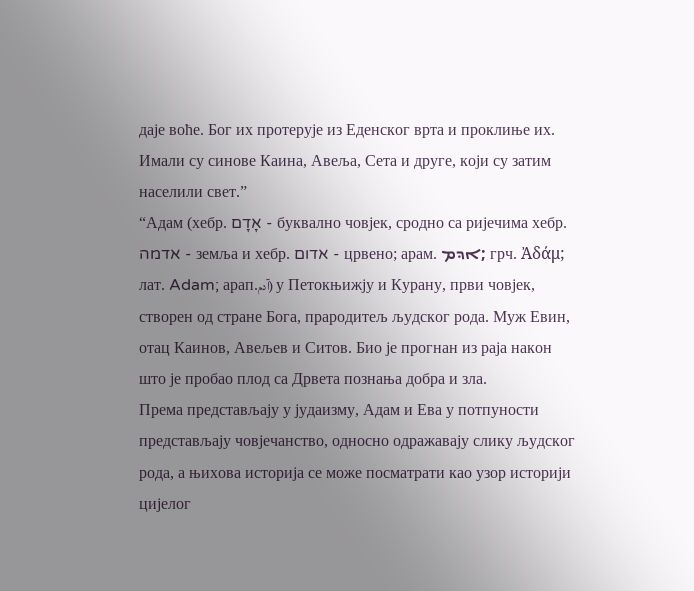даје воће. Бог их протерује из Еденског врта и проклиње их. Имали су синове Каина, Авеља, Сета и друге, који су затим населили свет.”
“Адам (хебр. אָדָם - буквално човјек, сродно са ријечима хебр. אדמה - земља и хебр. אדום - црвено; арам. ܐܕܡ; грч. Ἀδάμ; лат. Adam; арап.آدم) у Петокњижју и Курану, први човјек, створен од стране Бога, прародитељ људског рода. Муж Евин, отац Каинов, Авељев и Ситов. Био је прогнан из раја након што је пробао плод са Дрвета познања добра и зла.
Према представљају у јудаизму, Адам и Ева у потпуности представљају човјечанство, односно одражавају слику људског рода, а њихова историја се може посматрати као узор историји цијелог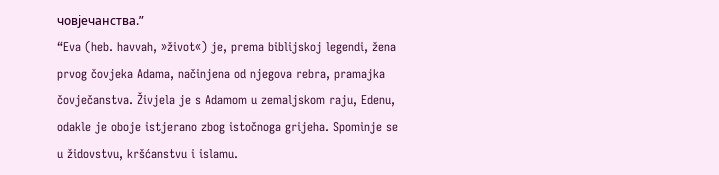човјечанства.”
“Eva (heb. havvah, »život«) je, prema biblijskoj legendi, žena prvog čovjeka Adama, načinjena od njegova rebra, pramajka čovječanstva. Živjela je s Adamom u zemaljskom raju, Edenu, odakle je oboje istjerano zbog istočnoga grijeha. Spominje se u židovstvu, kršćanstvu i islamu.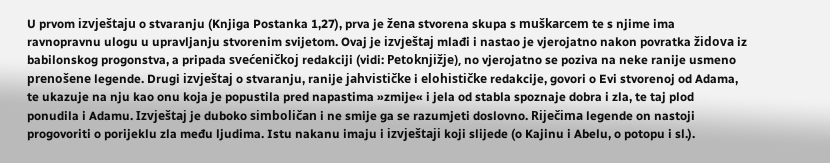U prvom izvještaju o stvaranju (Knjiga Postanka 1,27), prva je žena stvorena skupa s muškarcem te s njime ima ravnopravnu ulogu u upravljanju stvorenim svijetom. Ovaj je izvještaj mlađi i nastao je vjerojatno nakon povratka židova iz babilonskog progonstva, a pripada svećeničkoj redakciji (vidi: Petoknjižje), no vjerojatno se poziva na neke ranije usmeno prenošene legende. Drugi izvještaj o stvaranju, ranije jahvističke i elohističke redakcije, govori o Evi stvorenoj od Adama, te ukazuje na nju kao onu koja je popustila pred napastima »zmije« i jela od stabla spoznaje dobra i zla, te taj plod ponudila i Adamu. Izvještaj je duboko simboličan i ne smije ga se razumjeti doslovno. Riječima legende on nastoji progovoriti o porijeklu zla među ljudima. Istu nakanu imaju i izvještaji koji slijede (o Kajinu i Abelu, o potopu i sl.).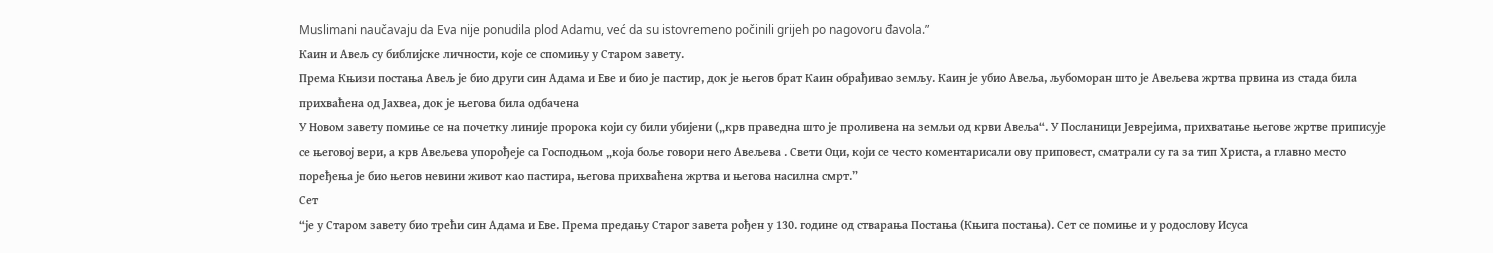Muslimani naučavaju da Eva nije ponudila plod Adamu, već da su istovremeno počinili grijeh po nagovoru đavola.”
Каин и Авељ су библијске личности, које се спомињу у Старом завету.
Према Књизи постања Авељ је био други син Адама и Еве и био је пастир, док је његов брат Каин обрађивао земљу. Каин је убио Авеља, љубоморан што је Авељева жртва првина из стада била прихваћена од Јахвеа, док је његова била одбачена
У Новом завету помиње се на почетку линије пророка који су били убијени („крв праведна што је проливена на земљи од крви Авеља“. У Посланици Јеврејима, прихватање његове жртве приписује се његовој вери, а крв Авељева упорођеје са Господњом „која боље говори него Авељева . Свети Оци, који се често коментарисали ову приповест, сматрали су га за тип Христа, а главно место поређења је био његов невини живот као пастира, његова прихваћена жртва и његова насилна смрт.”
Сет
“је у Старом завету био трећи син Адама и Еве. Према предању Старог завета рођен у 130. године од стварања Постања (Књига постања). Сет се помиње и у родослову Исуса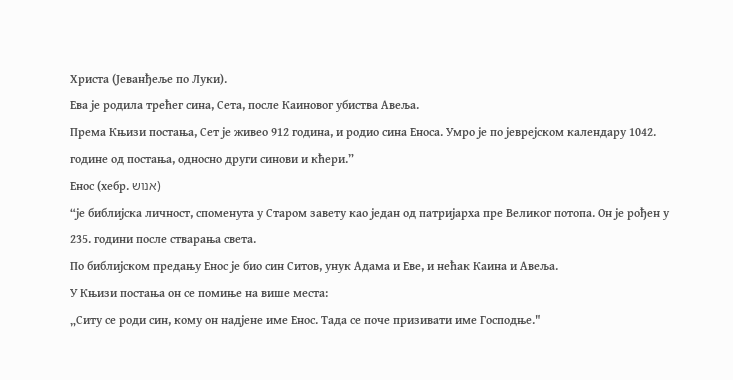Христа (Јеванђеље по Луки).
Ева је родила трећег сина, Сета, после Каиновог убиства Авеља.
Према Књизи постања, Сет је живео 912 година, и родио сина Еноса. Умро је по јеврејском календару 1042. године од постања, односно други синови и кћери.”
Енос (хебр. אנוש)
“је библијска личност, споменута у Старом завету као један од патријарха пре Великог потопа. Он је рођен у 235. години после стварања света.
По библијском предању Енос је био син Ситов, унук Адама и Еве, и нећак Каина и Авељa.
У Књизи постања он се помиње на више места:
„Ситу се роди син, кому он надјене име Енос. Тада се поче призивати име Господње."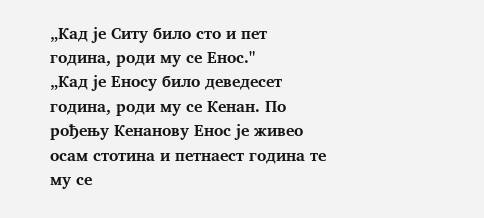„Кад је Ситу било сто и пет година, роди му се Енос."
„Кад је Еносу било деведесет година, роди му се Кенан. По рођењу Кенанову Енос је живео осам стотина и петнаест година те му се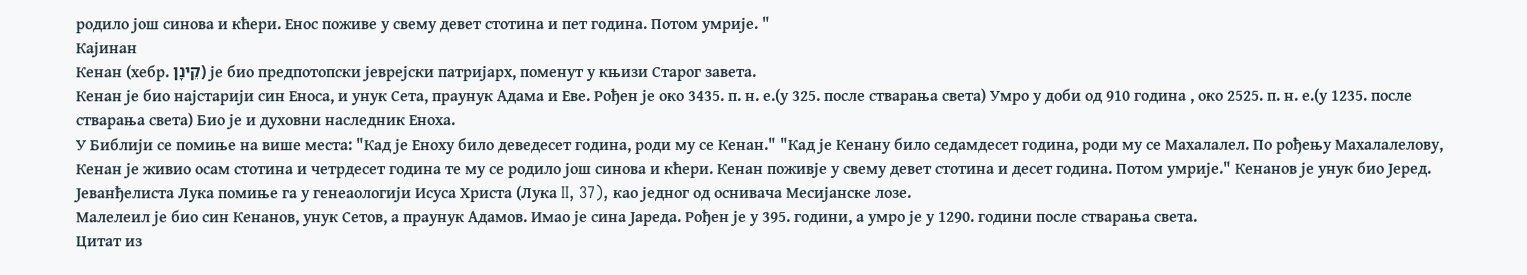родило још синова и кћери. Енос поживе у свему девет стотина и пет година. Потом умрије. "
Кајинан
Кенан (хебр. קֵינָן) је био предпотопски јеврејски патријарх, поменут у књизи Старог завета.
Кенан је био најстарији син Еноса, и унук Сета, праунук Адама и Еве. Рођен је око 3435. п. н. е.(у 325. после стварања света) Умро у доби од 910 година , око 2525. п. н. е.(у 1235. после стварања света) Био је и духовни наследник Еноха.
У Библији се помиње на више места: "Кад је Еноху било деведесет година, роди му се Кенан." "Кад је Кенану било седамдесет година, роди му се Махалалел. По рођењу Махалалелову, Кенан је живио осам стотина и четрдесет година те му се родило још синова и кћери. Кенан поживје у свему девет стотина и десет година. Потом умрије." Кенанов је унук био Јеред.
Јеванђелиста Лука помиње га у генеаологији Исуса Христа (Лука II, 37), као једног од оснивача Месијанске лозе.
Малелеил је био син Кенанов, унук Сетов, а праунук Адамов. Имао је сина Јареда. Рођен је у 395. години, а умро је у 1290. години после стварања света.
Цитат из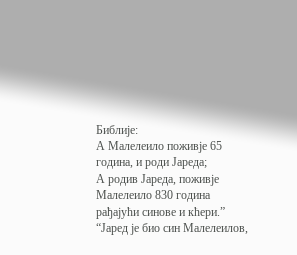Библије:
А Малелеило поживје 65 година, и роди Јареда;
А родив Јареда, поживје Малелеило 830 година рађајући синове и кћери.”
“Јаред је био син Малелеилов,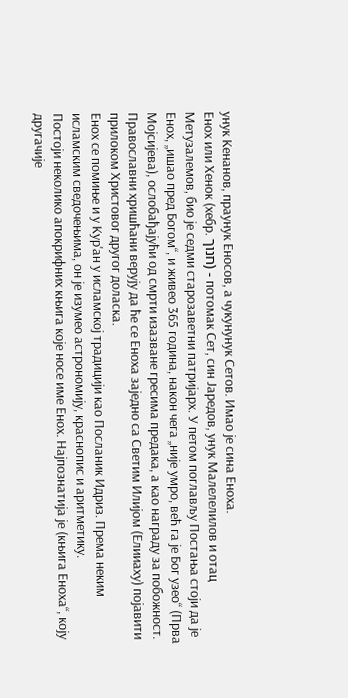унук Кенанов, праунук Еносов, а чукунунук Сетов. Имао је сина Еноха.
Енох или Хенок (хебр. חנוך) - потомак Сет, син Јаредов, унук Малелелилов и отац Метузалемов, био је седми старозаветни патријарх. У петом поглављу Постања стоји да је Енох, „ишао пред Богом“, и живео 365 година, након чега „није умро, већ га је Бог узео“ (Прва Мојсијева), ослобађајући од смрти изазване гресима предака, а као награду за побожност. Православни хришћани верују да ће се Еноха заједно са Светим Илијом (Елииаху) појавити прилоком Христовог другог доласка.
Енох се помиње и у Кур'ан у исламској традицији као Посланик Идриз. Према неким исламским сведочењима, он је изумео астрономију, краснопис и аритметику.
Постоји неколико апокрифних књига које носе име Енох. Најпознатија је (књига Еноха“, коју другачије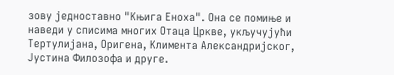зову једноставно "Књига Еноха". Она се помиње и наведи у списима многих Отаца Цркве, укључујући Тертулијана, Оригена, Климента Александријског, Јустина Филозофа и друге.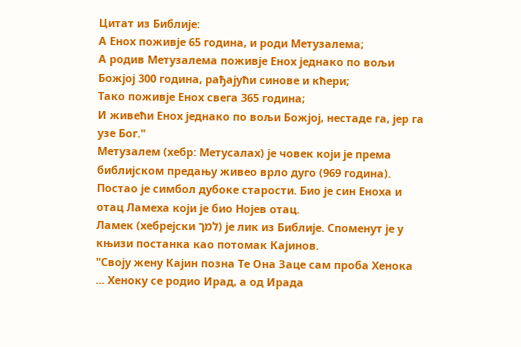Цитат из Библије:
А Енох поживје 65 година, и роди Метузалема;
А родив Метузалема поживје Енох једнако по вољи Божјој 300 година, рађајући синове и кћери;
Тако поживје Енох свега 365 година;
И живећи Енох једнако по вољи Божјој, нестаде га, јер га узе Бог."
Метузалем (хебр: Метусалах) је човек који је према библијском предању живео врло дуго (969 година). Постао је симбол дубоке старости. Био је син Еноха и отац Ламеха који је био Нојев отац.
Ламек (хебрејски למך) је лик из Библије. Споменут је у књизи постанка као потомак Кајинов.
"Своју жену Кајин позна Те Она Заце сам проба Хенока ... Хеноку се родио Ирад, а од Ирада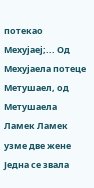потекао Мехујаеј;... Од Мехујаела потеце Метушаел, од Метушаела Ламек Ламек узме две жене Једна се звала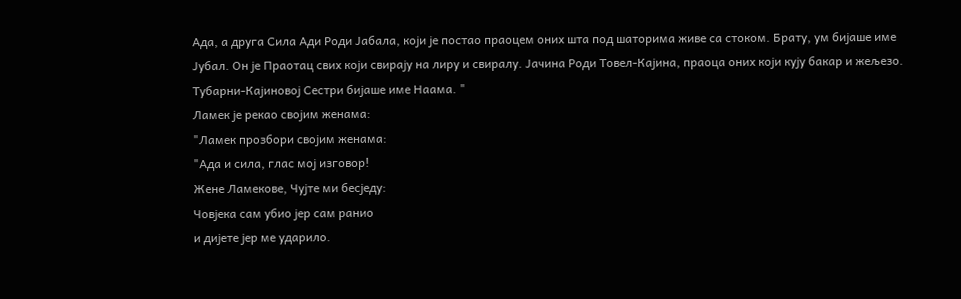Ада, а друга Сила Ади Роди Јабала, који је постао праоцем оних шта под шаторима живе са стоком. Брату, ум бијаше име Јубал. Он је Праотац свих који свирају на лиру и свиралу. Јачина Роди Товел-Кајина, праоца оних који кују бакар и жељезо. Тубарни-Кајиновој Сестри бијаше име Наама. "
Ламек је рекао својим женама:
"Ламек прозбори својим женама:
"Ада и сила, глас мој изговор!
Жене Ламекове, Чујте ми бесједу:
Човјека сам убио јер сам ранио
и дијете јер ме ударило.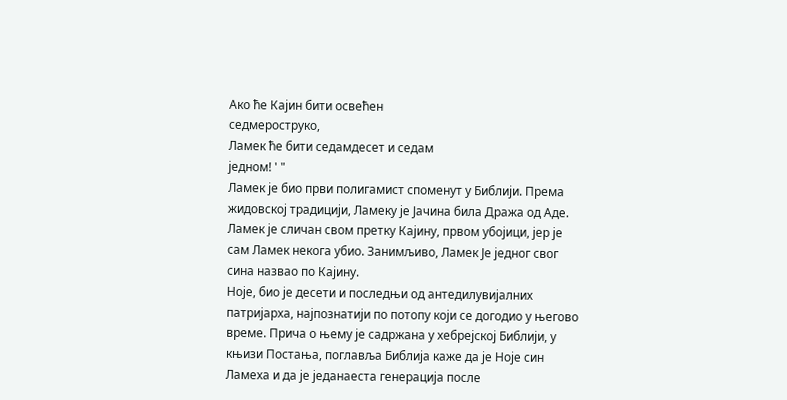Ако ће Кајин бити освећен
седмероструко,
Ламек ће бити седамдесет и седам
једном! ' "
Ламек је био први полигамист споменут у Библији. Према жидовској традицији, Ламеку је Јачина била Дража од Аде.
Ламек је сличан свом претку Кајину, првом убојици, јер је сам Ламек некога убио. Занимљиво, Ламек Је једног свог сина назвао по Кајину.
Ноје, био је десети и последњи од антедилувијалних патријарха, најпознатији по потопу који се догодио у његово време. Прича о њему је садржана у хебрејској Библији, у књизи Постања, поглавља Библија каже да је Ноје син Ламеха и да је једанаеста генерација после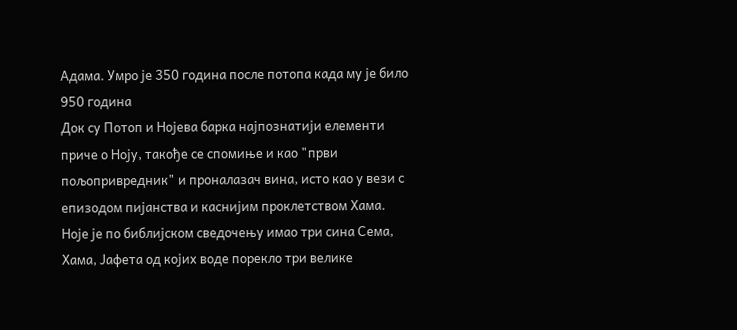Адама. Умро је 350 година после потопа када му је било 950 година
Док су Потоп и Нојева барка најпознатији елементи приче о Ноју, такође се спомиње и као "први пољопривредник" и проналазач вина, исто као у вези с епизодом пијанства и каснијим проклетством Хама.
Ноје је по библијском сведочењу имао три сина Сема, Хама, Јафета од којих воде порекло три велике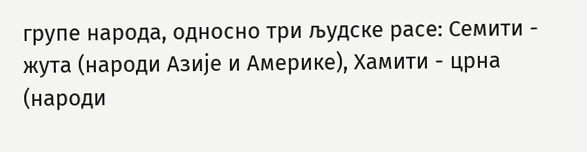групе народа, односно три људске расе: Семити - жута (народи Азије и Америке), Хамити - црна (народи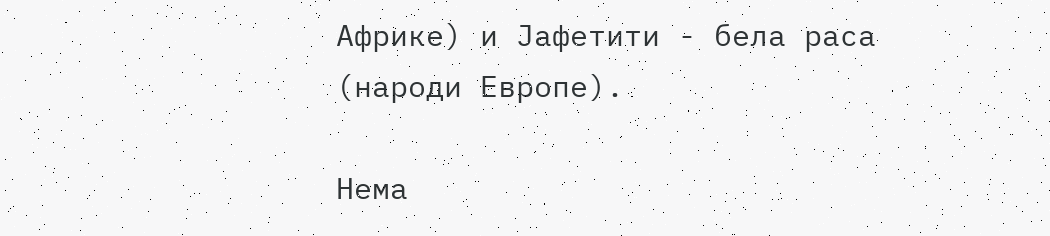Африке) и Јафетити - бела раса (народи Европе).

Нема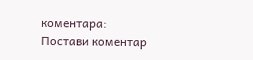коментара:
Постави коментар